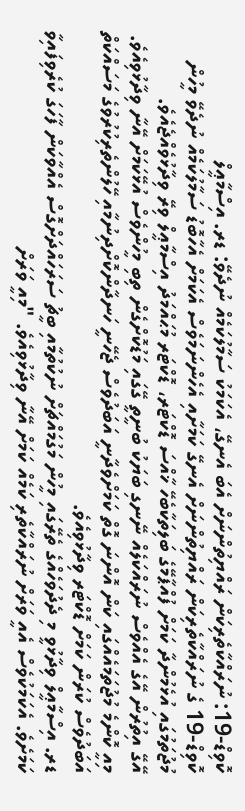ކޮވިޑް-19: ނުރައްކާތެރިކަން ރައްޔިތުންނަށް އެބަ އެނގޭ، އެކަމަކު ސަމާލުކަމެއް ނުދެވޭ: ޑރ. އިސްމާޢީލް
ކޮވިޑް-19 ގެ ނުރައްކާތެރިކަން ރައްޔިތުންނަށް އެނގޭ ކަމަށާއި އެހެންނަމަވެސް އެކަމަށް އެހާބޮޑު ސަމާލުކަމެއް ނުދެވޭ މީހުން މުޖުތަމުގައި އުޅެމުންދާ ކަމަށް ފުއްޕާމޭގެ ބަލިތަކާބެހޭ ޚާއްސަ ޑޮކްޓަރ، ޑޮކްޓަރ މުޙައްމަދު އިސްމާޢީލް ވިރޭ ވިދާޅުވެއްޖެއެވެ.
އޭގޭ އިތުރުން އޭގެ އެއްވެސް ނުރައްކަލެއް ނޭނގި ބަޔަކު ބުނީތީ ގޭގައި މަޑުކޮށްގެން ތިބި މީހުންވެސް އުޅޭކަމަށް އޭނާ ވިދާޅުވިއެވެ. މިއީ ކޮންމެ މުޖުތަމައެއްގައި ކަން އޮންނަ ގޮތް ކަމަށްވެދާނީ އަބަދުވެސް ޖެހޭނީ ހަނދާންކޮށްދިނުމާއި ހޭލުންތެރިކުރުވުގެ މަސައްކަތް އަބަދުވެސް ކުރަން ކަމަށް ޑޮކްޓަރ ވިދާޅުވިއެވެ.
ޑރ. އިސްމާޢީލް ވިދާޅުވީ މި ދެދުވަހެއްގެ ތެރޭގައި މީހުން މަގުމައްޗަށް ނުކުތުމާއި ބީޗު ސަރަހައްދަށްގޮސް އެއްވާކަން ފާހަގަ ކުރެވިފައިވާ ކަމަށެވެ. އެކަމަކުވެސް އެއީ ވަރަށް ނުރައްކާތެރި ކަމެއް ކަމަށް އޭނާ ވިދާޅުވިއެވެ. "މިއީ ވަރަށް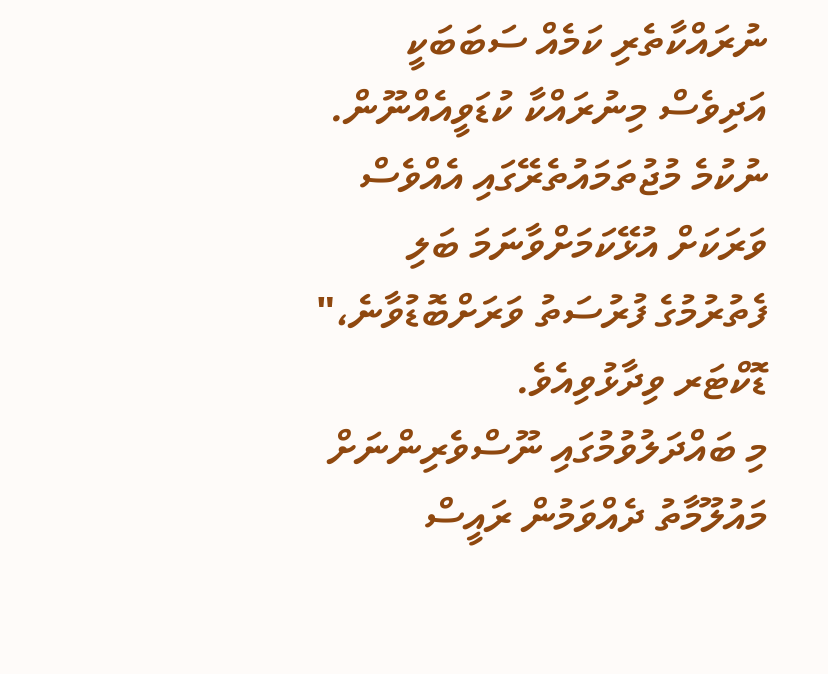ނުރައްކާތެރި ކަމެއް ސަބަބަކީ އަދިވެސް މިނުރައްކާ ކުޑަވީއެއްނޫން. ނުކުމެ މުޖުތަމައުތެރޭގައި އެއްވެސް ވަރަކަށް އުޅޭކަމަށްވާނަމަ ބަލި ފެތުރުމުގެ ފުރުސަތު ވަރަށްބޮޑުވާނެ،" ޑޮކްޓަރ ވިދާޅުވިއެވެ.
މި ބައްދަލުވުމުގައި ނޫސްވެރިންނަށް މައުލޫމާތު ދެއްވަމުން ރައީސް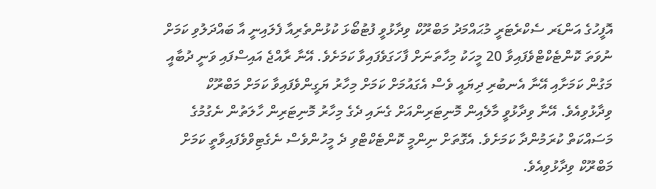އޮފީހުގެ އަންޑަރ ސެކްރެޓަރީ މުޙައްމަދު މަބްރޫކް ވިދާޅުވީ ފުޓުބޯޅަ ކުޅުންތެރިއާ ފެލައިނީ އާ ބައްދަލުވި ކަމަށް ނުވަތަ ކޮންޓެކްޓްވެފައިވާ 20 މީހަކު މިހާތަނަށް ފާހަގަވެފައިވާ ކަމަށެވެ. އޭނާ ރާއްޖެ އައިސްފައި ވަނީ ދުބާއީ މަގުން ކަމަށާއި އޭނާ އެނބުރި ދިޔައީ ވެސް އެގައުމަށް ކަމަށް މިހާރު ޔަގީންވެފައިވާ ކަމަށް މަބްރޫކް ވިދާޅުވިއެވެ. އޭނާ ވިދާޅުވީ މާލެއިން މޮނިޓަރިންއަށް ގެނައި ދެގެ މިހާރު މޮނިޓަރިން ހާލަތުން ނެގުމުގެ މަސައްކަތް ކުރަމުންދާ ކަމަށެވެ. އެގޮތަށް ނިންމީ ކޮންޓެކްޓްވި ދެ މީހުންވެސް ނެގެޓިވްވެފައިވާތީ ކަމަށް މަބްރޫކް ވިދާޅުވިއެވެ.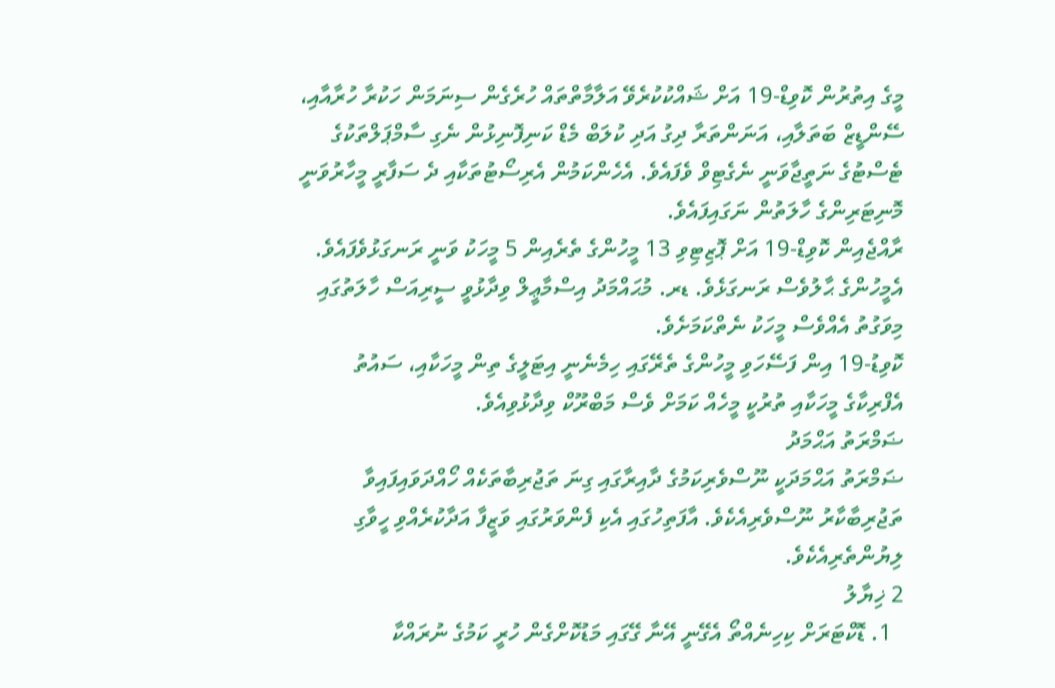މީގެ އިތުރުން ކޮވިޑް-19 އަށް ޝައްކުކުރެވޭ އަލާމާތްތައް ހުރެގެން ސިނަމަން ހަކުރާ ހުރާއާއި، ސޭންޑީޒް ބަތަލާއި، އަނަންތަރާ ދިގު އަދި ކުލަބް މެޑް ކަނިފޮނިޅުން ނެގި ސާމްޕަލްތަކުގެ ޓެސްޓުގެ ނަތީޖާވަނީ ނެގެޓިވް ވެފައެވެ. އެހެންކަމުން އެރިސޯޓުތަކާއި ދެ ސަފާރީ މީހާރުވަނީ  މޮނިޓަރިންގެ ހާލަތުން ނަގައިފައެވެ.
ރާއްޖެއިން ކޮވިޑް-19 އަށް ޕޮޒިޓިވި 13 މީހުންގެ ތެރެއިން 5 މީހަކު ވަނީ ރަނގަޅުވެފައެވެ. އެމީހުންގެ ޙާލުވެސް ރަނގަޅެވެ. ޑރ. މުޙައްމަދު އިސްމާޢީލް ވިދާޅުވީ ސީރިއަސް ހާލަތުގައި މިވަގުތު އެއްވެސް މީހަކު ނެތްކަމަށެވެ.
ކޮވިޑު-19 އިން ފަސޭހަވި މީހުންގެ ތެރޭގައި ހިމެނެނީ އިޓަލީގެ ތިން މީހަކާއި، ސައުތު އެފްރިކާގެ މީހަކާއި ތުރުކީ މީހެއް ކަމަށް ވެސް މަބްރޫކް ވިދާޅުވިއެވެ.
ޟަމްރަތު އަޙްމަދު
ޟަމްރަތު އަޙްމަދަކީ ނޫސްވެރިކަމުގެ ދާއިރާގައި ގިނަ ތަޖުރިބާތަކެއް ހޯއްދަވައިފައިވާ ތަޖުރިބާކާރު ނޫސްވެރިއެކެވެ. އާފަތިހުގައި އެކި ފެންވަރުގައި ވަޒީފާ އަދާކުރެއްވި ހީވާގި ލިޔުންތެރިއެކެވެ.
2 ޚިޔާލު
  1. ޑޮކްޓަރަށް ކިހިނެއްތޯ އެގޭނީ އޭނާ ގޭގައި މަޑުކޮށްގެން ހުރީ ކަމުގެ ނުރައްކާ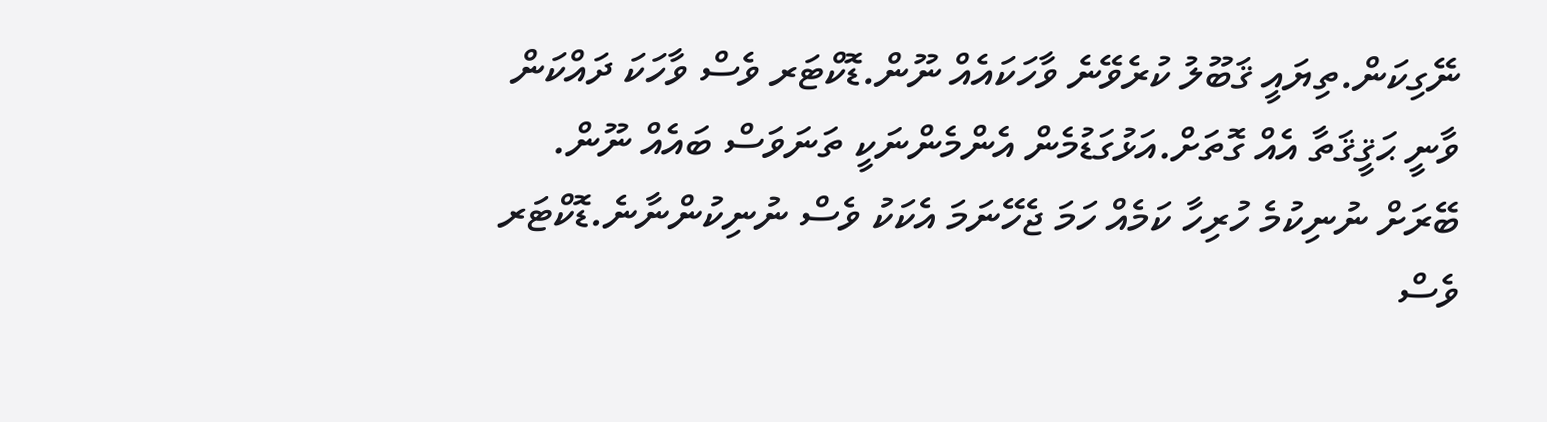ނޭގިކަން.ތިޔައީ ޤަބޫލު ކުރެވޭނެ ވާހަކައެއް ނޫން.ޑޮކްޓަރ ވެސް ވާހަކަ ދައްކަން ވާނީ ޙަޤީޤަތާ އެއް ގޮތަށް.އަޅުގަޑުމެން އެންމެންނަކީ ތަނަވަސް ބައެއް ނޫން. ބޭރަށް ނުނިކުމެ ހުރިހާ ކަމެއް ހަމަ ޖެހޭނަމަ އެކަކު ވެސް ނުނިކުންނާނެ.ޑޮކްޓަރ ވެސް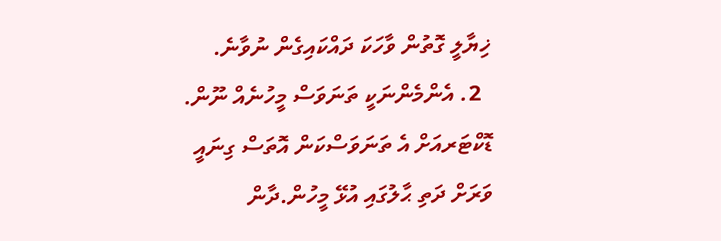ޚިޔާލީ ގޮތުން ވާހަކަ ދައްކައިގެން ނުވާނެ.
  2. އެންމެންނަކީ ތަނަވަސް މީހުނެއް ނޫން. ޑޮކްޓަރއަށް އެ ތަނަވަސްކަން އޮތަސް ގިނައީ ވަރަށް ދަތި ޙާލުގައި އުޅޭ މީހުން.ދާން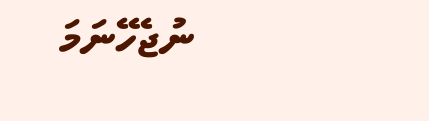ނުޖެހޭނަމަ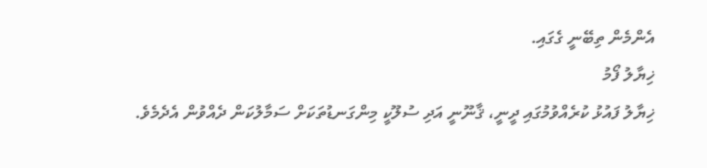އެންމެން ތިބޭނީ ގެގައި.
ޚިޔާލު ފޯމު
ޚިޔާލު ފައުޅު ކުރެއްވުމުގައި ދީނީ، ޤާނޫނީ އަދި ސުލޫކީ މިންގަނޑުތަކަށް ސަމާލުކަން ދެއްވުން އެދެމެވެ.